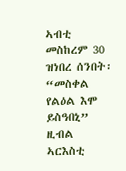ኣብቲ መስከረም 30 ዝነበረ ሰንበት፡ “መስቀል የልዕል እሞ ይስዓበኒ” ዚብል ኣርእስቲ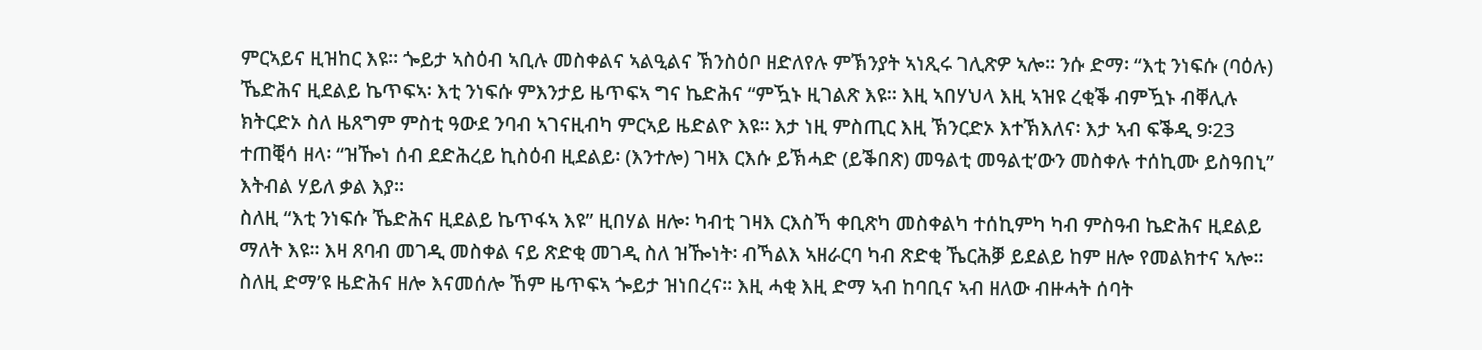ምርኣይና ዚዝከር እዩ። ጐይታ ኣስዕብ ኣቢሉ መስቀልና ኣልዒልና ኽንስዕቦ ዘድለየሉ ምኽንያት ኣነጺሩ ገሊጽዎ ኣሎ። ንሱ ድማ፡ “እቲ ንነፍሱ (ባዕሉ) ኼድሕና ዚደልይ ኬጥፍኣ፡ እቲ ንነፍሱ ምእንታይ ዜጥፍኣ ግና ኬድሕና “ምዃኑ ዚገልጽ እዩ። እዚ ኣበሃህላ እዚ ኣዝዩ ረቂቕ ብምዃኑ ብቐሊሉ ክትርድኦ ስለ ዜጸግም ምስቲ ዓውደ ንባብ ኣገናዚብካ ምርኣይ ዜድልዮ እዩ። እታ ነዚ ምስጢር እዚ ኽንርድኦ እተኽእለና፡ እታ ኣብ ፍቕዲ 9፡23 ተጠቒሳ ዘላ፡ “ዝዀነ ሰብ ደድሕረይ ኪስዕብ ዚደልይ፡ (እንተሎ) ገዛእ ርእሱ ይኽሓድ (ይቕበጽ) መዓልቲ መዓልቲ’ውን መስቀሉ ተሰኪሙ ይስዓበኒ” እትብል ሃይለ ቃል እያ።
ስለዚ “እቲ ንነፍሱ ኼድሕና ዚደልይ ኬጥፋኣ እዩ” ዚበሃል ዘሎ፡ ካብቲ ገዛእ ርእስኻ ቀቢጽካ መስቀልካ ተሰኪምካ ካብ ምስዓብ ኬድሕና ዚደልይ ማለት እዩ። እዛ ጸባብ መገዲ መስቀል ናይ ጽድቂ መገዲ ስለ ዝዀነት፡ ብኻልእ ኣዘራርባ ካብ ጽድቂ ኼርሕቓ ይደልይ ከም ዘሎ የመልክተና ኣሎ። ስለዚ ድማ’ዩ ዜድሕና ዘሎ እናመሰሎ ኸም ዜጥፍኣ ጐይታ ዝነበረና። እዚ ሓቂ እዚ ድማ ኣብ ከባቢና ኣብ ዘለው ብዙሓት ሰባት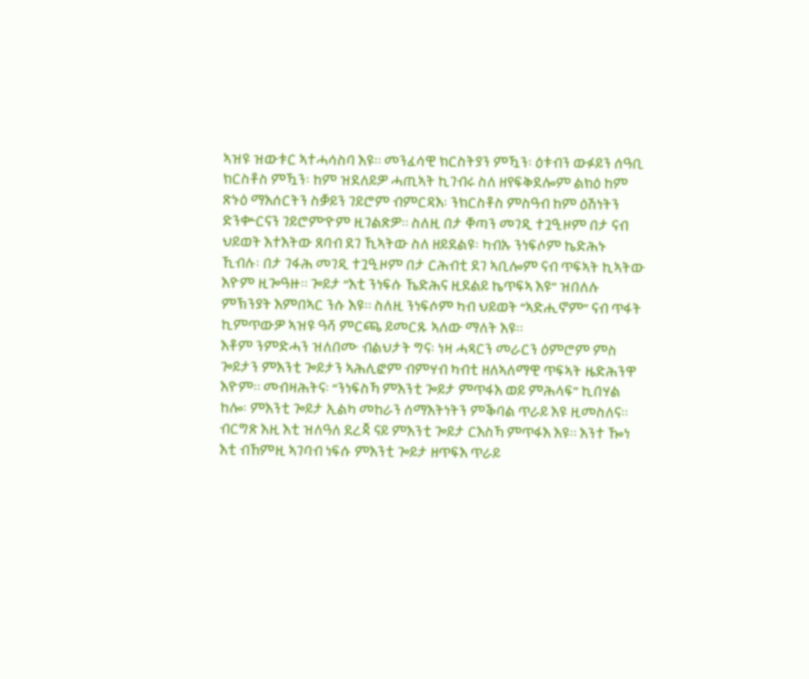ኣዝዩ ዝውቱር ኣተሓሳስባ እዩ። መንፈሳዊ ክርስትያን ምዃን፡ ዕቱብን ውፉይን ሰዓቢ ክርስቶስ ምዃን፡ ከም ዝደለይዎ ሓጢኣት ኪገብሩ ስለ ዘየፍቅደሎም ልክዕ ከም ጽኑዕ ማእሰርትን ስቓይን ገይሮም ብምርዳእ፡ ንክርስቶስ ምስዓብ ከም ዕሽነትን ድንቍርናን ገይሮም’ዮም ዚገልጽዎ። ስለዚ በታ ቐጣን መገዲ ተጓዒዞም በታ ናብ ህይወት እተእትው ጸባብ ደገ ኺኣትው ስለ ዘይደልዩ፡ ካብኡ ንነፍሶም ኬድሕኑ ኺብሉ፡ በታ ገፋሕ መገዲ ተጓዒዞም በታ ርሕብቲ ደገ ኣቢሎም ናብ ጥፍኣት ኪኣትው እዮም ዚጐዓዙ። ጐይታ “እቲ ንነፍሱ ኼድሕና ዚደልይ ኬጥፍኣ እዩ” ዝበለሉ ምኽንያት እምበኣር ንሱ እዩ። ስለዚ ንነፍሶም ካብ ህይወት “ኣድሒኖም” ናብ ጥፋት ኪምጥውዎ ኣዝዩ ዓሻ ምርጫ ይመርጹ ኣለው ማለት እዩ።
እቶም ንምድሓን ዝለበሙ ብልህታት ግና፡ ነዛ ሓጻርን መራርን ዕምሮም ምስ ጐይታን ምእንቲ ጐይታን ኣሕሊፎም ብምሃብ ካብቲ ዘለኣለማዊ ጥፍኣት ዜድሕንዋ እዮም። መብዛሕትና፡ “ንነፍስኻ ምእንቲ ጐይታ ምጥፋእ ወይ ምሕላፍ” ኪበሃል ከሎ፡ ምእንቲ ጐይታ ኢልካ መከራን ሰማእትነትን ምቕባል ጥራይ እዩ ዚመስለና። ብርግጽ እዚ እቲ ዝለዓለ ደረጃ ናይ ምእንቲ ጐይታ ርእስኻ ምጥፋእ እዩ። እንተ ዀነ እቲ ብኸምዚ ኣገባብ ነፍሱ ምእንቲ ጐይታ ዘጥፍእ ጥራይ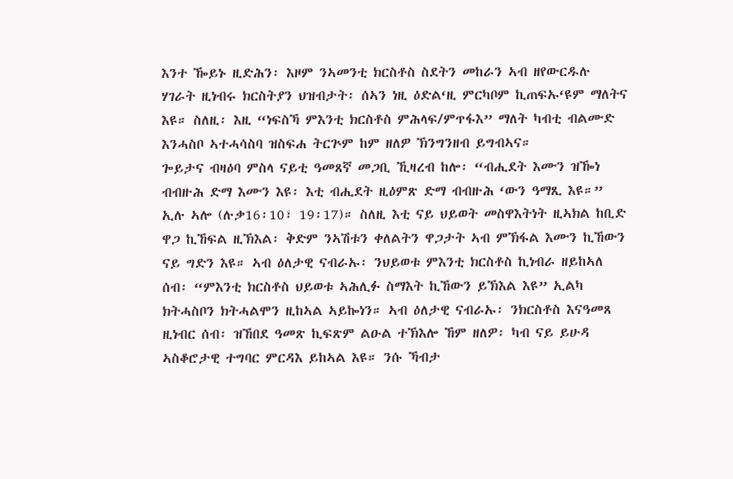እንተ ዀይኑ ዚድሕን፡ እዞም ንኣመንቲ ክርስቶስ ስደትን መከራን ኣብ ዘየውርዱሉ ሃገራት ዚነብሩ ክርስትያን ህዝብታት፡ ሰኣን ነዚ ዕድል‘ዚ ምርካቦም ኪጠፍኡ‘ዩም ማለትና እዩ። ስለዚ፡ እዚ “ነፍስኻ ምእንቲ ክርስቶስ ምሕላፍ/ምጥፋእ” ማለት ካብቲ ብልሙድ እንሓስቦ ኣተሓሳስባ ዝስፍሐ ትርጕም ከም ዘለዎ ኽንግንዘብ ይግብኣና።
ጐይታና ብዛዕባ ምስላ ናይቲ ዓመጸኛ መጋቢ ኺዛረብ ከሎ፡ “ብሒደት እሙን ዝዀነ ብብዙሕ ድማ እሙን እዩ፡ እቲ ብሒደት ዚዕምጽ ድማ ብብዙሕ ‘ውን ዓማጺ እዩ።” ኢሉ ኣሎ (ሉቃ16፡10፣ 19፡17)። ስለዚ እቲ ናይ ህይወት መስዋእትነት ዚኣክል ከቢድ ዋጋ ኪኸፍል ዚኽእል፡ ቅድም ንኣሽቱን ቀለልትን ዋጋታት ኣብ ምኽፋል እሙን ኪኸውን ናይ ግድን እዩ። ኣብ ዕለታዊ ናብራኡ፡ ንህይወቱ ምእንቲ ክርስቶስ ኪነብራ ዘይከኣለ ሰብ፡ “ምእንቲ ክርስቶስ ህይወቱ ኣሕሊፉ ስማእት ኪኸውን ይኽእል እዩ” ኢልካ ክትሓስቦን ክትሓልሞን ዚከኣል ኣይኰነን። ኣብ ዕለታዊ ናብራኡ፡ ንክርስቶስ እናዓመጸ ዚነብር ሰብ፡ ዝኸበደ ዓመጽ ኪፍጽም ልዑል ተኽእሎ ኸም ዘለዎ፡ ካብ ናይ ይሁዳ ኣስቆሮታዊ ተግባር ምርዳእ ይከኣል እዩ። ንሱ ኻብታ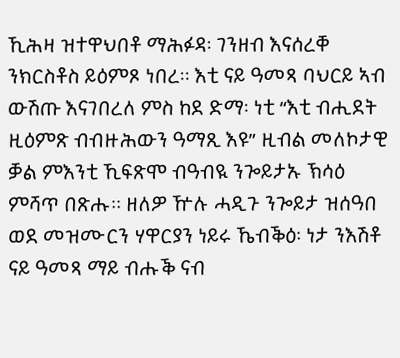ኺሕዛ ዝተዋህበቶ ማሕፉዳ፡ ገንዘብ እናሰረቐ ንክርስቶስ ይዕምጾ ነበረ። እቲ ናይ ዓመጻ ባህርይ ኣብ ውሽጡ እናገበረለ ምስ ከደ ድማ፡ ነቲ “እቲ ብሒደት ዚዕምጽ ብብዙሕውን ዓማጺ እዩ” ዚብል መለኮታዊ ቓል ምእንቲ ኺፍጽሞ ብዓብዪ ንጐይታኡ ኽሳዕ ምሻጥ በጽሑ። ዘለዎ ዅሉ ሓዲጉ ንጐይታ ዝሰዓበ ወደ መዝሙርን ሃዋርያን ነይሩ ኼብቕዕ፡ ነታ ንእሽቶ ናይ ዓመጻ ማይ ብሑቕ ናብ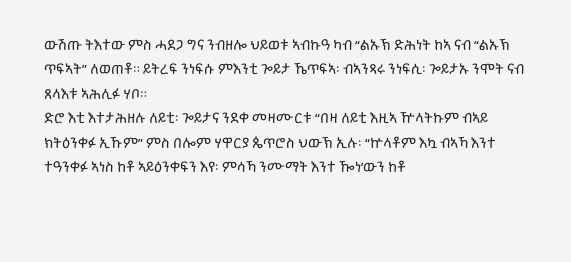ውሽጡ ትእተው ምስ ሓደጋ ግና ንብዘሎ ህይወቱ ኣብኩዓ ካብ “ልኡኽ ድሕነት ከኣ ናብ “ልኡኽ ጥፍኣት” ለወጠቶ። ይትረፍ ንነፍሱ ምእንቲ ጐይታ ኼጥፍኣ፡ ብኣንጻሩ ንነፍሲ፡ ጐይታኡ ንሞት ናብ ጸላእቱ ኣሕሊፉ ሃቦ።
ድሮ እቲ እተታሕዘሉ ለይቲ፡ ጐይታና ንደቀ መዛሙርቱ “በዛ ለይቲ እዚኣ ዅላትኩም ብኣይ ክትዕንቀፉ ኢኹም” ምስ በሎም ሃዋርያ ጴጥሮስ ህውኽ ኢሉ፡ “ኵላቶም እኳ ብኣኻ እንተ ተዓንቀፉ ኣነስ ከቶ ኣይዕንቀፍን እየ፡ ምሳኻ ንሙማት እንተ ዀነ’ውን ከቶ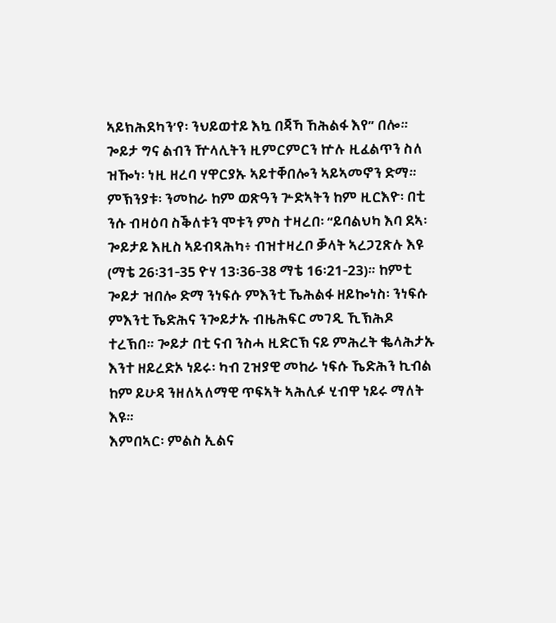ኣይክሕደካን’የ፡ ንህይወተይ እኳ በጃኻ ኸሕልፋ እየ” በሎ። ጐይታ ግና ልብን ዅላሊትን ዚምርምርን ኵሉ ዚፈልጥን ስለ ዝዀነ፡ ነዚ ዘረባ ሃዋርያኡ ኣይተቐበሎን ኣይኣመኖን ድማ። ምኽንያቱ፡ ንመከራ ከም ወጽዓን ጕድኣትን ከም ዚርእዮ፡ በቲ ንሱ ብዛዕባ ስቕለቱን ሞቱን ምስ ተዛረበ፡ “ይባልህካ እባ ደኣ፡ ጐይታይ እዚስ ኣይብጻሕካ፥ ብዝተዛረቦ ቓላት ኣረጋጊጽሉ እዩ (ማቴ 26፡31-35 ዮሃ 13፡36-38 ማቴ 16፡21-23)። ከምቲ ጐይታ ዝበሎ ድማ ንነፍሱ ምእንቲ ኼሕልፋ ዘይኰነስ፡ ንነፍሱ ምእንቲ ኼድሕና ንጐይታኡ ብዜሕፍር መገዲ ኺኽሕዶ ተረኽበ። ጐይታ በቲ ናብ ንስሓ ዚድርኽ ናይ ምሕረት ቈላሕታኡ እንተ ዘይረድኦ ነይሩ፡ ካብ ጊዝያዊ መከራ ነፍሱ ኼድሕን ኪብል ከም ይሁዳ ንዘለኣለማዊ ጥፍኣት ኣሕሊፉ ሂብዋ ነይሩ ማለት እዩ።
እምበኣር፡ ምልስ ኢልና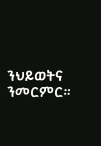ንህይወትና ንመርምር።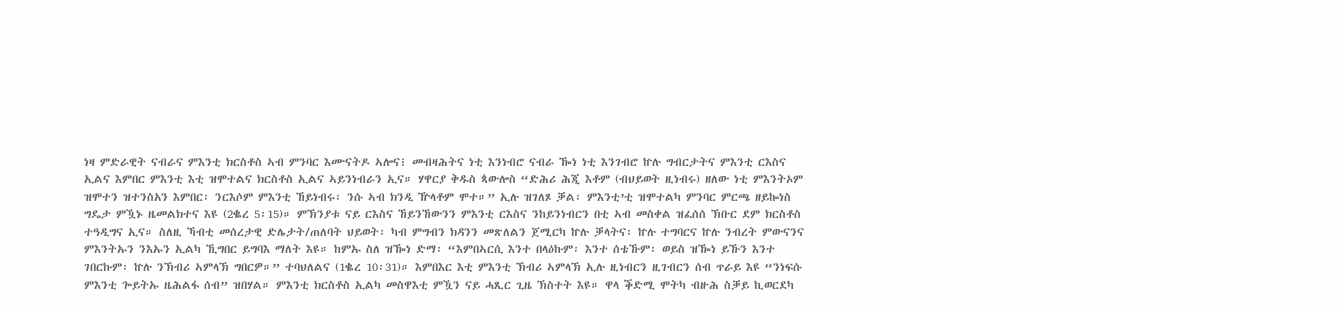ነዛ ምድራዊት ናብራና ምእንቲ ክርስቶስ ኣብ ምንባር እሙናትዶ ኣሎና፧ መብዛሕትና ነቲ እንነብሮ ናብራ ዀነ ነቲ እንገብሮ ኵሉ ግብርታትና ምእንቲ ርእስና ኢልና እምበር ምእንቲ እቲ ዝሞተልና ክርስቶስ ኢልና ኣይንነብራን ኢና። ሃዋርያ ቅዱስ ጳውሎስ “ድሕሪ ሕጂ እቶም (ብህይወት ዚነብሩ) ዘለው ነቲ ምእንትኦም ዝሞተን ዝተንስአን እምበር፡ ንርእሶም ምእንቲ ኸይነብሩ፡ ንሱ ኣብ ክንዲ ዅላቶም ሞተ።” ኢሉ ዝገለጾ ቓል፡ ምእንቲ’ቲ ዝሞተልካ ምንባር ምርጫ ዘይኰነስ ግዴታ ምዃኑ ዜመልክተና እዩ (2ቈረ 5፡15)። ምኽንያቱ ናይ ርእስና ኸይንኸውንን ምእንቲ ርእስና ንከይንነብርን በቲ ኣብ መስቀል ዝፈሰሰ ኽቡር ደም ክርስቶስ ተዓዲግና ኢና። ስለዚ ኻብቲ መሰረታዊ ድሌታት/ጠለባት ህይወት፡ ካብ ምግብን ክዳንን መጽለልን ጀሚርካ ኵሉ ቓላትና፡ ኵሉ ተግባርና ኵሉ ንብረት ምውናንና ምእንትኡን ንእኡን ኢልካ ኺግበር ይግባእ ማለት እዩ። ከምኡ ስለ ዝዀነ ድማ፡ “እምበኣርሲ እንተ በላዕኩም፡ እንተ ሰቴኹም፡ ወይስ ዝዀነ ይኹን እንተ ገበርኩም፡ ኵሉ ንኽብሪ ኣምላኽ ግበርዎ።” ተባህለልና (1ቈረ 10፡31)። እምበእር እቲ ምእንቲ ኽብሪ ኣምላኽ ኢሉ ዚነብርን ዚገብርን ሰብ ጥራይ እዩ “ንነፍሱ ምእንቲ ጐይትኡ ዜሕልፋ ሰብ” ዝበሃል። ምእንቲ ክርስቶስ ኢልካ መስዋእቲ ምዃን ናይ ሓጺር ጊዜ ኽስተት እዩ። ዋላ ቕድሚ ሞትካ ብዙሕ ስቓይ ኪወርደካ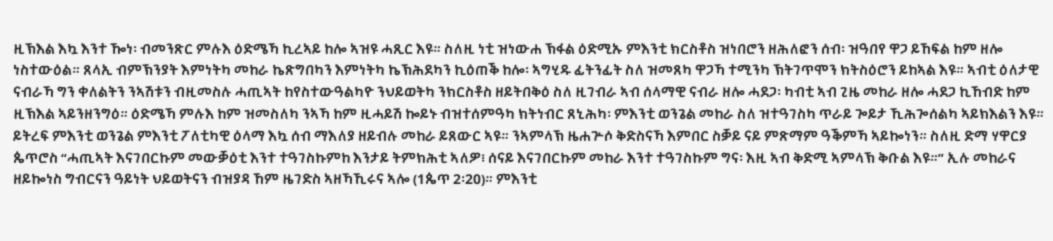ዚኽእል እኳ እንተ ዀነ፡ ብመንጽር ምሉእ ዕድሜኻ ኪረኣይ ከሎ ኣዝዩ ሓጺር እዩ። ስለዚ ነቲ ዝነውሐ ኽፋል ዕድሚኡ ምእንቲ ክርስቶስ ዝነበሮን ዘሕለፎን ሰብ፡ ዝዓበየ ዋጋ ይኸፍል ከም ዘሎ ነስተውዕል። ጸላኢ ብምኽንያት እምነትካ መከራ ኬጽግበካን እምነትካ ኬኽሕደካን ኪዕጠቕ ከሎ፡ ኣግሂዱ ፊትንፊት ስለ ዝመጸካ ዋጋኻ ተሚንካ ኽትገጥሞን ክትስዕሮን ይከኣል እዩ። ኣብቲ ዕለታዊ ናብራኻ ግን ቀለልትን ንኣሽቱን ብዚመስሉ ሓጢኣት ከየስተውዓልካዮ ንህይወትካ ንክርስቶስ ዘይትበቅዕ ስለ ዚገብራ ኣብ ሰላማዊ ናብራ ዘሎ ሓደጋ፡ ካብቲ ኣብ ጊዜ መከራ ዘሎ ሓደጋ ኪኸብድ ከም ዚኽእል ኣይንዘንግዕ። ዕድሜኻ ምሉእ ከም ዝመስለካ ንኣኻ ከም ዚሓይሽ ኰይኑ ብዝተሰምዓካ ክትነብር ጸኒሕካ፡ ምእንቲ ወንጌል መከራ ስለ ዝተዓገስካ ጥራይ ጐይታ ኺሕጐሰልካ ኣይክእልን እዩ። ይትረፍ ምእንቲ ወንጌል ምእንቲ ፖለቲካዊ ዕላማ እኳ ሰብ ማእለያ ዘይብሉ መከራ ይጸውር ኣዩ። ንኣምላኽ ዜሐጕሶ ቅድስናኻ እምበር ስቓይ ናይ ምጽማም ዓቕምኻ ኣይኰነን። ስለዚ ድማ ሃዋርያ ጴጥሮስ “ሓጢኣት እናገበርኩም መውቓዕቲ እንተ ተዓገስኩምከ እንታይ ትምክሕቲ ኣለዎ፧ ሰናይ እናገበርኩም መከራ እንተ ተዓገስኩም ግና፡ እዚ ኣብ ቅድሚ ኣምላኽ ቅቡል እዩ።” ኢሉ መከራና ዘይኰነስ ግብርናን ዓይነት ህይወትናን ብዝያዳ ኸም ዜገድስ ኣዘኻኺሩና ኣሎ (1ጴጥ 2፡20)። ምእንቲ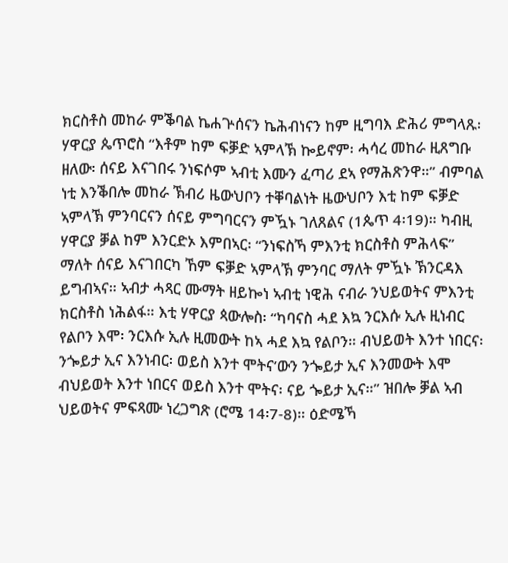ክርስቶስ መከራ ምቕባል ኬሐጕሰናን ኬሕብነናን ከም ዚግባእ ድሕሪ ምግላጹ፡ ሃዋርያ ጴጥሮስ “እቶም ከም ፍቓድ ኣምላኽ ኰይኖም፡ ሓሳረ መከራ ዚጸግቡ ዘለው፡ ሰናይ እናገበሩ ንነፍሶም ኣብቲ እሙን ፈጣሪ ደኣ የማሕጽንዋ።” ብምባል ነቲ እንቕበሎ መከራ ኽብሪ ዜውህቦን ተቐባልነት ዜውህቦን እቲ ከም ፍቓድ ኣምላኽ ምንባርናን ሰናይ ምግባርናን ምዃኑ ገለጸልና (1ጴጥ 4፡19)። ካብዚ ሃዋርያ ቓል ከም እንርድኦ እምበኣር፡ “ንነፍስኻ ምእንቲ ክርስቶስ ምሕላፍ” ማለት ሰናይ እናገበርካ ኸም ፍቓድ ኣምላኽ ምንባር ማለት ምዃኑ ኽንርዳእ ይግብኣና። ኣብታ ሓጻር ሙማት ዘይኰነ ኣብቲ ነዊሕ ናብራ ንህይወትና ምእንቲ ክርስቶስ ነሕልፋ። እቲ ሃዋርያ ጳውሎስ፡ “ካባናስ ሓደ እኳ ንርእሱ ኢሉ ዚነብር የልቦን እሞ፡ ንርእሱ ኢሉ ዚመውት ከኣ ሓደ እኳ የልቦን። ብህይወት እንተ ነበርና፡ ንጐይታ ኢና እንነብር፡ ወይስ እንተ ሞትና’ውን ንጐይታ ኢና እንመውት እሞ ብህይወት እንተ ነበርና ወይስ እንተ ሞትና፡ ናይ ጐይታ ኢና።” ዝበሎ ቓል ኣብ ህይወትና ምፍጻሙ ነረጋግጽ (ሮሜ 14፡7-8)። ዕድሜኻ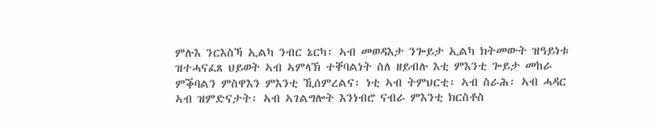ምሉእ ንርእስኻ ኢልካ ንብር ኔርካ፡ ኣብ መወዳእታ ንጐይታ ኢልካ ክትመውት ዝዓይነቱ ዝተሓናፈጸ ህይወት ኣብ ኣምላኽ ተቐባልነት ስለ ዘይብሉ እቲ ምእንቲ ጐይታ መከራ ምቕባልን ምስዋእን ምእንቲ ኺሰምረልና፡ ነቲ ኣብ ትምህርቲ፡ ኣብ ስራሕ፡ ኣብ ሓዳር ኣብ ዝምድናታት፡ ኣብ ኣገልግሎት እንነብሮ ናብራ ምእንቲ ክርስቶስ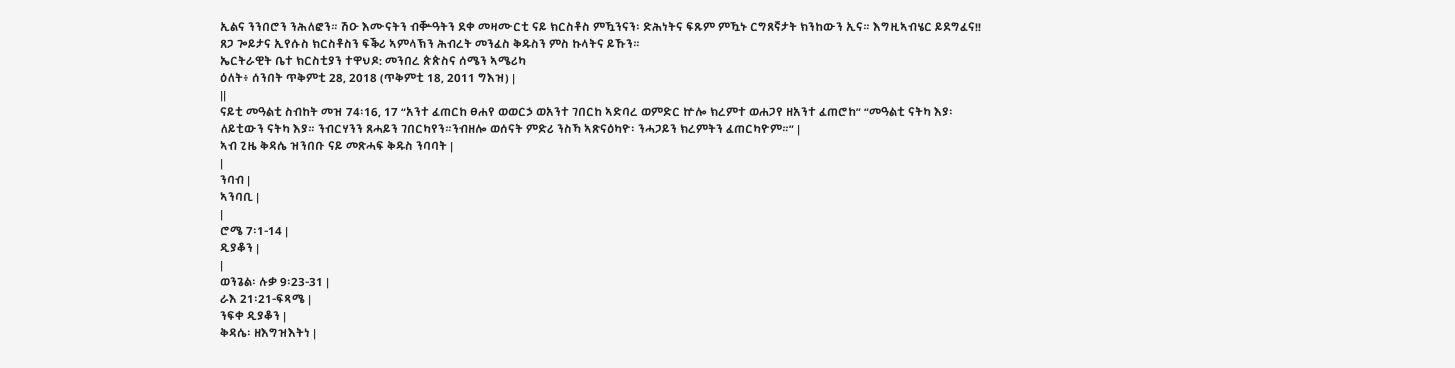ኢልና ንንበሮን ንሕለፎን። ሽዑ እሙናትን ብቝዓትን ደቀ መዛሙርቲ ናይ ክርስቶስ ምዃንናን፡ ድሕነትና ፍጹም ምዃኑ ርግጸኛታት ክንከውን ኢና። እግዚኣብሄር ይደግፈና!!
ጸጋ ጐይታና ኢየሱስ ክርስቶስን ፍቕሪ ኣምላኽን ሕብረት መንፈስ ቅዱስን ምስ ኩላትና ይኹን።
ኤርትራዊት ቤተ ክርስቲያን ተዋህዶ: መንበረ ጵጵስና ሰሜን ኣሜሪካ
ዕለት፥ ሰንበት ጥቅምቲ 28, 2018 (ጥቅምቲ 18, 2011 ግእዝ) |
||
ናይቲ መዓልቲ ስብከት መዝ 74፡16, 17 “አንተ ፈጠርከ ፀሐየ ወወርኃ ወአንተ ገበርከ ኣድባረ ወምድር ኵሎ ክረምተ ወሐጋየ ዘአንተ ፈጠሮከ” “መዓልቲ ናትካ እያ፡ ለይቲውን ናትካ እያ። ንብርሃንን ጸሓይን ገበርካየን።ንብዘሎ ወሰናት ምድሪ ንስኻ ኣጽናዕካዮ፡ ንሓጋይን ክረምትን ፈጠርካዮም።” |
ኣብ ጊዜ ቅዳሴ ዝንበቡ ናይ መጽሓፍ ቅዱስ ንባባት |
|
ንባብ |
ኣንባቢ |
|
ሮሜ 7፡1-14 |
ዲያቆን |
|
ወንጌል፡ ሉቃ 9፡23-31 |
ራእ 21፡21-ፍጻሜ |
ንፍቀ ዲያቆን |
ቅዳሴ፡ ዘእግዝእትነ |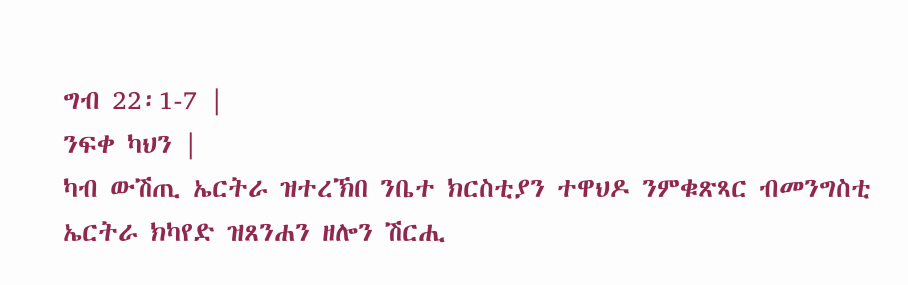ግብ 22፡1-7 |
ንፍቀ ካህን |
ካብ ውሽጢ ኤርትራ ዝተረኽበ ንቤተ ክርስቲያን ተዋህዶ ንምቁጽጻር ብመንግስቲ ኤርትራ ክካየድ ዝጸንሐን ዘሎን ሽርሒ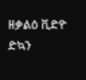ዘቃልዕ ቪድዮ
ድኳን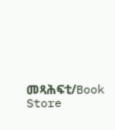መጻሕፍቲ/Book Store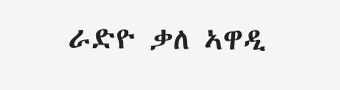ራድዮ ቃለ ኣዋዲ